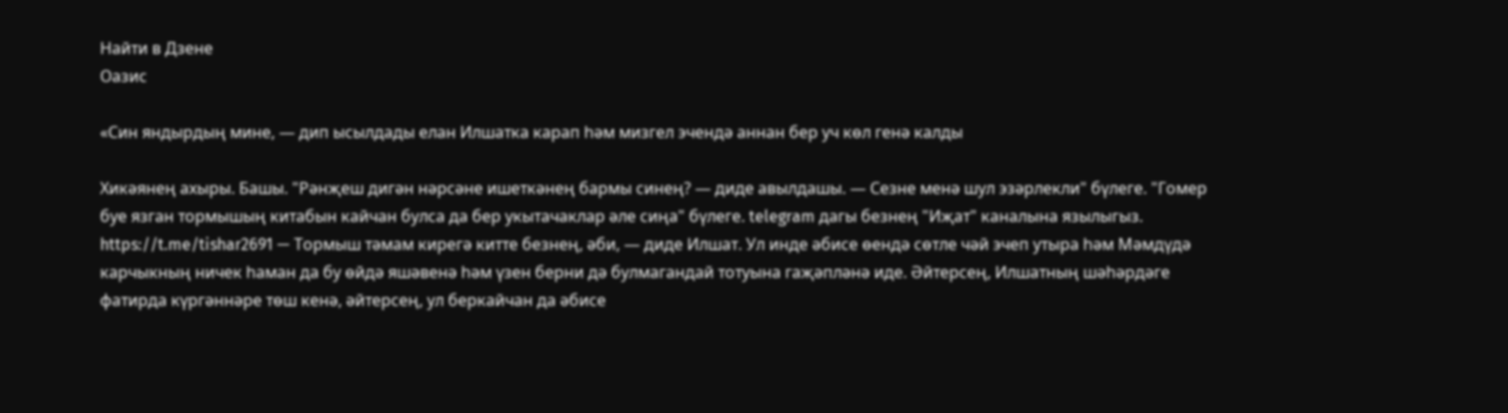Найти в Дзене
Оазис

«Син яндырдың мине, — дип ысылдады елан Илшатка карап һәм мизгел эчендә аннан бер уч көл генә калды

Хикәянең ахыры. Башы. "Рәнҗеш дигән нәрсәне ишеткәнең бармы синең? — диде авылдашы. — Сезне менә шул эзәрлекли" бүлеге. "Гомер буе язган тормышың китабын кайчан булса да бер укытачаклар әле сиңа" бүлеге. telegram дагы безнең "Иҗат" каналына язылыгыз. https://t.me/tishar2691 — Тормыш тәмам кирегә китте безнең, әби, — диде Илшат. Ул инде әбисе өендә сөтле чәй эчеп утыра һәм Мәмдүдә карчыкның ничек һаман да бу өйдә яшәвенә һәм үзен берни дә булмагандай тотуына гаҗәпләнә иде. Әйтерсең, Илшатның шәһәрдәге фатирда күргәннәре төш кенә, әйтерсең, ул беркайчан да әбисе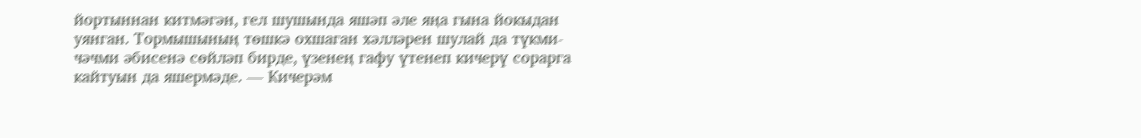йортыннан китмәгән, гел шушында яшәп әле яңа гына йокыдан уянган. Тормышының төшкә охшаган хәлләрен шулай да түкми-чәчми әбисенә сөйләп бирде, үзенең гафу үтенеп кичерү сорарга кайтуын да яшермәде. — Кичерәм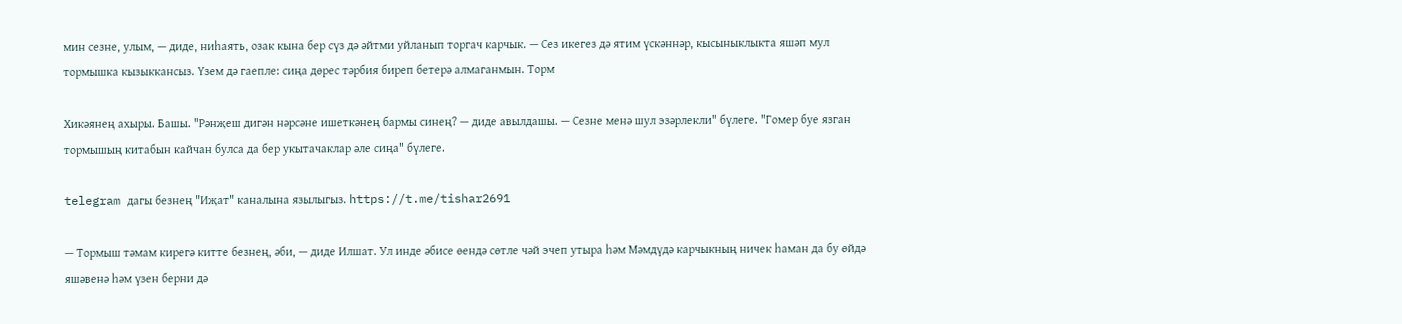мин сезне, улым, — диде, ниһаять, озак кына бер сүз дә әйтми уйланып торгач карчык. — Сез икегез дә ятим үскәннәр, кысыныклыкта яшәп мул тормышка кызыккансыз. Үзем дә гаепле: сиңа дөрес тәрбия биреп бетерә алмаганмын. Торм

Хикәянең ахыры. Башы. "Рәнҗеш дигән нәрсәне ишеткәнең бармы синең? — диде авылдашы. — Сезне менә шул эзәрлекли" бүлеге. "Гомер буе язган тормышың китабын кайчан булса да бер укытачаклар әле сиңа" бүлеге.

telegram дагы безнең "Иҗат" каналына язылыгыз. https://t.me/tishar2691

— Тормыш тәмам кирегә китте безнең, әби, — диде Илшат. Ул инде әбисе өендә сөтле чәй эчеп утыра һәм Мәмдүдә карчыкның ничек һаман да бу өйдә яшәвенә һәм үзен берни дә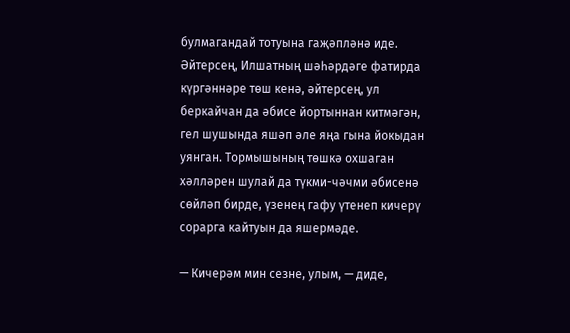булмагандай тотуына гаҗәпләнә иде. Әйтерсең, Илшатның шәһәрдәге фатирда күргәннәре төш кенә, әйтерсең, ул беркайчан да әбисе йортыннан китмәгән, гел шушында яшәп әле яңа гына йокыдан уянган. Тормышының төшкә охшаган хәлләрен шулай да түкми-чәчми әбисенә сөйләп бирде, үзенең гафу үтенеп кичерү сорарга кайтуын да яшермәде.

— Кичерәм мин сезне, улым, — диде,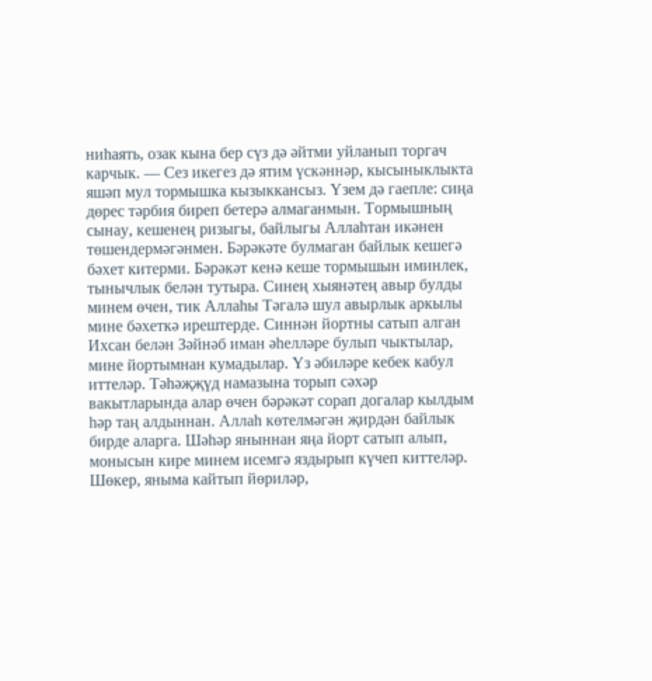ниһаять, озак кына бер сүз дә әйтми уйланып торгач карчык. — Сез икегез дә ятим үскәннәр, кысыныклыкта яшәп мул тормышка кызыккансыз. Үзем дә гаепле: сиңа дөрес тәрбия биреп бетерә алмаганмын. Тормышның сынау, кешенең ризыгы, байлыгы Аллаһтан икәнен төшендермәгәнмен. Бәрәкәте булмаган байлык кешегә бәхет китерми. Бәрәкәт кенә кеше тормышын иминлек, тынычлык белән тутыра. Синең хыянәтең авыр булды минем өчен, тик Аллаһы Тәгалә шул авырлык аркылы мине бәхеткә ирештерде. Синнән йортны сатып алган Ихсан белән Зәйнәб иман әһелләре булып чыктылар, мине йортымнан кумадылар. Үз әбиләре кебек кабул иттеләр. Тәһәҗҗүд намазына торып сәхәр вакытларында алар өчен бәрәкәт сорап догалар кылдым һәр таң алдыннан. Аллаһ көтелмәгән җирдән байлык бирде аларга. Шәһәр яныннан яңа йорт сатып алып, монысын кире минем исемгә яздырып күчеп киттеләр. Шөкер, яныма кайтып йөриләр,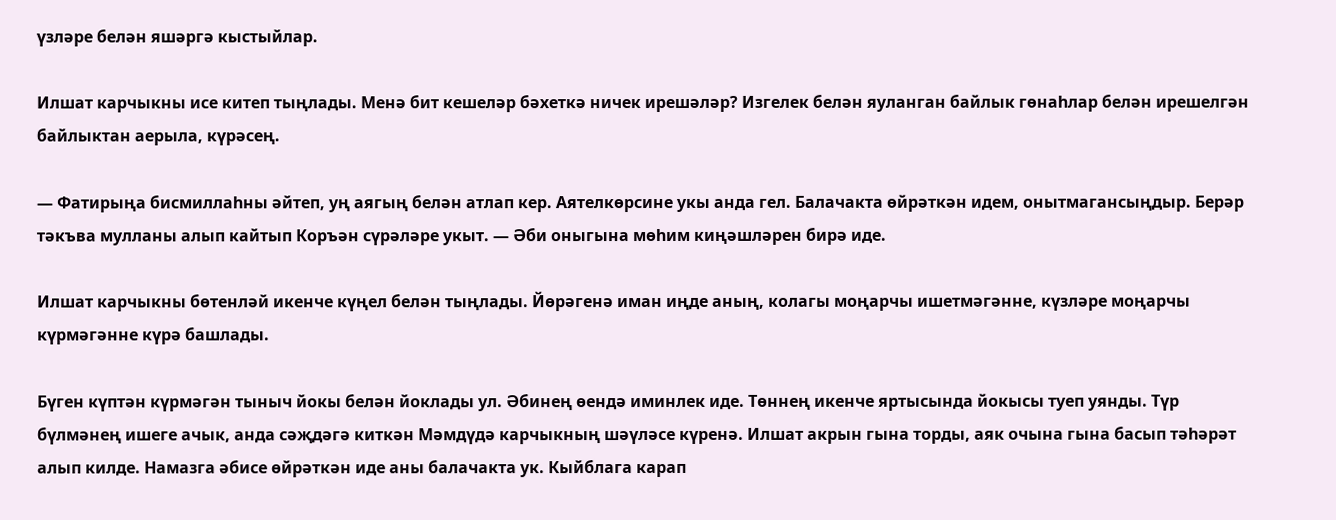үзләре белән яшәргә кыстыйлар.

Илшат карчыкны исе китеп тыңлады. Менә бит кешеләр бәхеткә ничек ирешәләр? Изгелек белән яуланган байлык гөнаһлар белән ирешелгән байлыктан аерыла, күрәсең.

— Фатирыңа бисмиллаһны әйтеп, уң аягың белән атлап кер. Аятелкөрсине укы анда гел. Балачакта өйрәткән идем, онытмагансыңдыр. Берәр тәкъва мулланы алып кайтып Коръән сүрәләре укыт. — Әби оныгына мөһим киңәшләрен бирә иде.

Илшат карчыкны бөтенләй икенче күңел белән тыңлады. Йөрәгенә иман иңде аның, колагы моңарчы ишетмәгәнне, күзләре моңарчы күрмәгәнне күрә башлады.

Бүген күптән күрмәгән тыныч йокы белән йоклады ул. Әбинең өендә иминлек иде. Төннең икенче яртысында йокысы туеп уянды. Түр бүлмәнең ишеге ачык, анда сәҗдәгә киткән Мәмдүдә карчыкның шәүләсе күренә. Илшат акрын гына торды, аяк очына гына басып тәһәрәт алып килде. Намазга әбисе өйрәткән иде аны балачакта ук. Кыйблага карап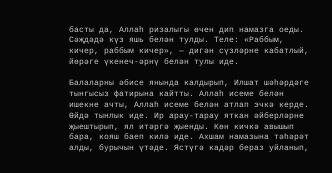басты да, Аллаһ ризалыгы өчен дип намазга оеды. Сәҗдәдә күз яшь белән тулды. Теле: «Раббым, кичер, раббым кичер», — дигән сүзләрне кабатлый, йөрәге үкенеч-әрнү белән тулы иде.

Балаларны әбисе янында калдырып, Илшат шәһәрдәге тынгысыз фатирына кайтты. Аллаһ исеме белән ишекне ачты, Аллаһ исеме белән атлап эчкә керде. Өйдә тынлык иде. Ир арау-тарау яткан әйберләрне җыештырып, ял итәргә җыенды. Көн кичкә авышып бара, кояш баеп килә иде. Ахшам намазына тәһәрәт алды, бурычын үтәде. Ястүгә кадәр бераз уйланып,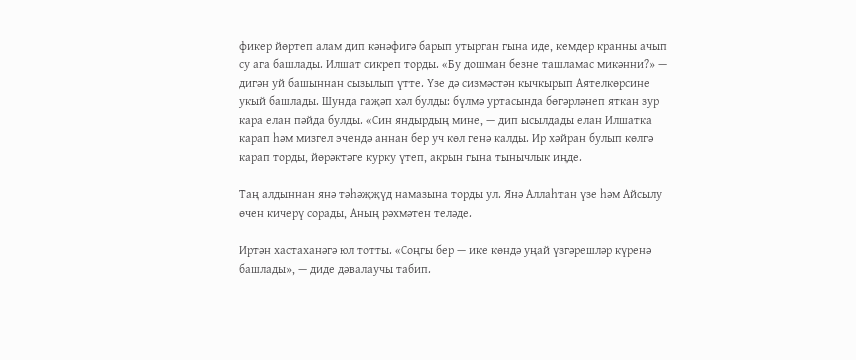фикер йөртеп алам дип кәнәфигә барып утырган гына иде, кемдер кранны ачып су ага башлады. Илшат сикреп торды. «Бу дошман безне ташламас микәнни?» — дигән уй башыннан сызылып үтте. Үзе дә сизмәстән кычкырып Аятелкөрсине укый башлады. Шунда гаҗәп хәл булды: бүлмә уртасында бөгәрләнеп яткан зур кара елан пәйда булды. «Син яндырдың мине, — дип ысылдады елан Илшатка карап һәм мизгел эчендә аннан бер уч көл генә калды. Ир хәйран булып көлгә карап торды, йөрәктәге курку үтеп, акрын гына тынычлык иңде.

Таң алдыннан янә тәһәҗҗүд намазына торды ул. Янә Аллаһтан үзе һәм Айсылу өчен кичерү сорады, Аның рәхмәтен теләде.

Иртән хастаханәгә юл тотты. «Соңгы бер — ике көндә уңай үзгәрешләр күренә башлады», — диде дәвалаучы табип.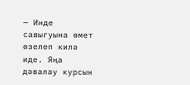— Инде савыгуына өмет өзелеп килә иде. Яңа дәвалау курсын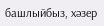башлыйбыз, хәзер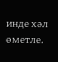инде хәл өметле.